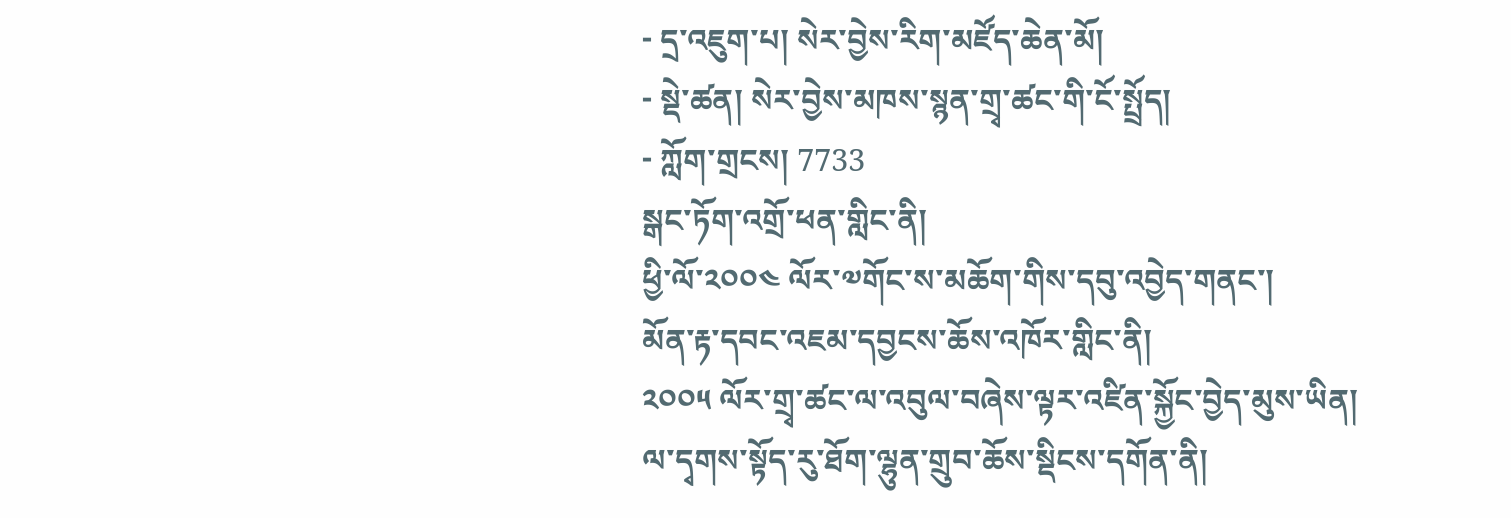- དྲ་འཇུག་པ། སེར་བྱེས་རིག་མཛོད་ཆེན་མོ།
- སྡེ་ཚན། སེར་བྱེས་མཁས་སྙན་གྲྭ་ཚང་གི་ངོ་སྤྲོད།
- ཀློག་གྲངས། 7733
སྒང་ཏོག་འགྲོ་ཕན་གླིང་ནི།
ཕྱི་ལོ་༢༠༠༤ ལོར་༧གོང་ས་མཆོག་གིས་དབུ་འབྱེད་གནང་།
མོན་རྟ་དབང་འཇམ་དབྱངས་ཆོས་འཁོར་གླིང་ནི།
༢༠༠༥ ལོར་གྲྭ་ཚང་ལ་འབུལ་བཞེས་ལྟར་འཛིན་སྐྱོང་བྱེད་མུས་ཡིན།
ལ་དྭགས་སྟོད་རུ་ཐོག་ལྷུན་གྲུབ་ཆོས་སྡིངས་དགོན་ནི།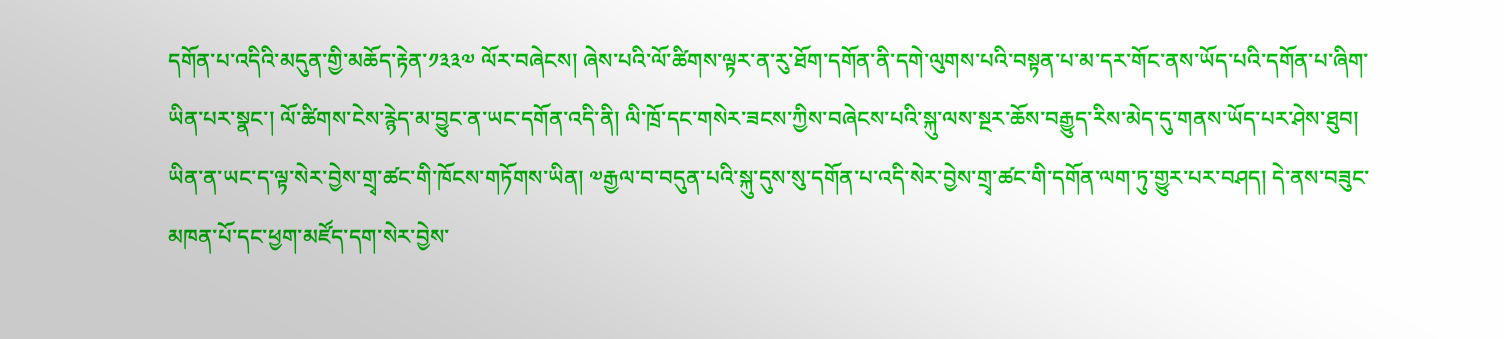དགོན་པ་འདིའི་མདུན་གྱི་མཆོད་རྟེན་༡༣༣༧ ལོར་བཞེངས། ཞེས་པའི་ལོ་ཚིགས་ལྟར་ན་རུ་ཐོག་དགོན་ནི་དགེ་ལུགས་པའི་བསྟན་པ་མ་དར་གོང་ནས་ཡོད་པའི་དགོན་པ་ཞིག་ཡིན་པར་སྣང་། ལོ་ཚིགས་ངེས་རྙེད་མ་བྱུང་ན་ཡང་དགོན་འདི་ནི། ལི་ཁྲོ་དང་གསེར་ཟངས་ཀྱིས་བཞེངས་པའི་སྐུ་ལས་སྔར་ཆོས་བརྒྱུད་རིས་མེད་དུ་གནས་ཡོད་པར་ཤེས་ཐུབ། ཡིན་ན་ཡང་ད་ལྟ་སེར་བྱེས་གྲྭ་ཚང་གི་ཁོངས་གཏོགས་ཡིན། ༧རྒྱལ་བ་བདུན་པའི་སྐུ་དུས་སུ་དགོན་པ་འདི་སེར་བྱེས་གྲྭ་ཚང་གི་དགོན་ལག་ཏུ་གྱུར་པར་བཤད། དེ་ནས་བཟུང་མཁན་པོ་དང་ཕྱག་མཛོད་དག་སེར་བྱེས་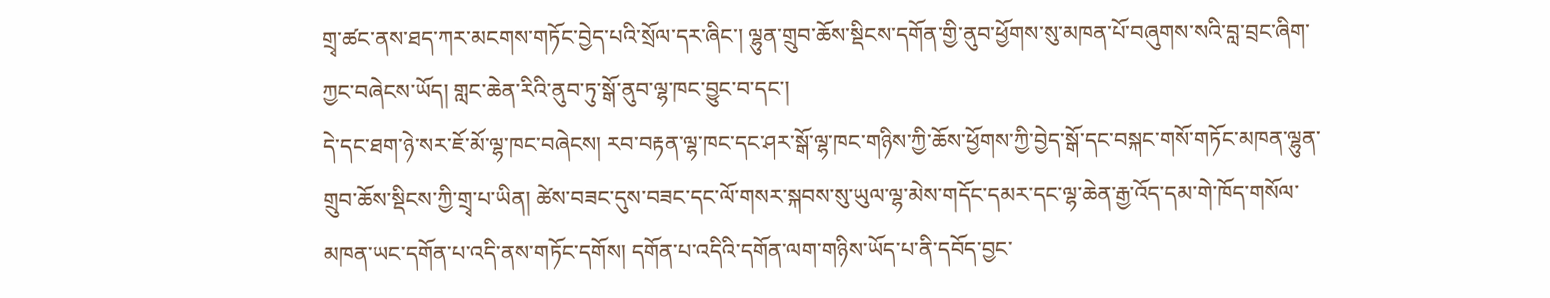གྲྭ་ཚང་ནས་ཐད་ཀར་མངགས་གཏོང་བྱེད་པའི་སྲོལ་དར་ཞིང་། ལྷུན་གྲུབ་ཆོས་སྡིངས་དགོན་གྱི་ནུབ་ཕྱོགས་སུ་མཁན་པོ་བཞུགས་སའི་བླ་བྲང་ཞིག་ཀྱང་བཞེངས་ཡོད། གླང་ཆེན་རིའི་ནུབ་ཏུ་སྒོ་ནུབ་ལྷ་ཁང་བྱུང་བ་དང་།
དེ་དང་ཐག་ཉེ་སར་ཇོ་མོ་ལྷ་ཁང་བཞེངས། རབ་བརྟན་ལྷ་ཁང་དང་ཤར་སྒོ་ལྷ་ཁང་གཉིས་ཀྱི་ཆོས་ཕྱོགས་ཀྱི་བྱེད་སྒོ་དང་བསྐང་གསོ་གཏོང་མཁན་ལྷུན་གྲུབ་ཆོས་སྡིངས་ཀྱི་གྲྭ་པ་ཡིན། ཚེས་བཟང་དུས་བཟང་དང་ལོ་གསར་སྐབས་སུ་ཡུལ་ལྷ་མེས་གདོང་དམར་དང་ལྷ་ཆེན་རྒྱ་འོད་དམ་གེ་ཁོད་གསོལ་མཁན་ཡང་དགོན་པ་འདི་ནས་གཏོང་དགོས། དགོན་པ་འདིའི་དགོན་ལག་གཉིས་ཡོད་པ་ནི་དབོད་བྱང་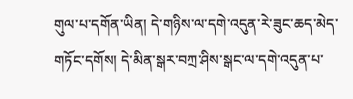གུལ་པ་དགོན་ཡིན། དེ་གཉིས་ལ་དགེ་འདུན་རེ་ཟུང་ཆད་མེད་གཏོང་དགོས། དེ་མིན་སྒར་བཀྲ་ཤིས་སྒང་ལ་དགེ་འདུན་པ་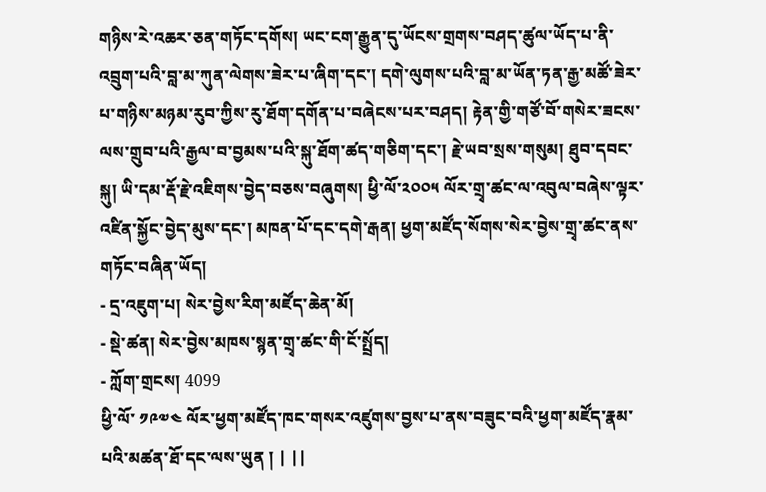གཉིས་རེ་འཆར་ཅན་གཏོང་དགོས། ཡང་ངག་རྒྱུན་དུ་ཡོངས་གྲགས་བཤད་ཚུལ་ཡོད་པ་ནི་འབྲུག་པའི་བླ་མ་ཀུན་ལེགས་ཟེར་པ་ཞིག་དང་། དགེ་ལུགས་པའི་བླ་མ་ཡོན་ཏན་རྒྱ་མཚོ་ཟེར་པ་གཉིས་མཉམ་རུབ་ཀྱིས་རུ་ཐོག་དགོན་པ་བཞེངས་པར་བཤད། རྟེན་གྱི་གཙོ་བོ་གསེར་ཟངས་ལས་གྲུབ་པའི་རྒྱལ་བ་བྱམས་པའི་སྐུ་ཐོག་ཚད་གཅིག་དང་། རྗེ་ཡབ་སྲས་གསུམ། ཐུབ་དབང་སྐུ། ཡི་དམ་རྡོ་རྗེ་འཇིགས་བྱེད་བཅས་བཞུགས། ཕྱི་ལོ་༢༠༠༥ ལོར་གྲྭ་ཚང་ལ་འབུལ་བཞེས་ལྟར་འཛིན་སྐྱོང་བྱེད་མུས་དང་། མཁན་པོ་དང་དགེ་རྒན། ཕྱག་མཛོད་སོགས་སེར་བྱེས་གྲྭ་ཚང་ནས་གཏོང་བཞིན་ཡོད།
- དྲ་འཇུག་པ། སེར་བྱེས་རིག་མཛོད་ཆེན་མོ།
- སྡེ་ཚན། སེར་བྱེས་མཁས་སྙན་གྲྭ་ཚང་གི་ངོ་སྤྲོད།
- ཀློག་གྲངས། 4099
ཕྱི་ལོ་ ༡༩༧༤ ལོར་ཕྱག་མཛོད་ཁང་གསར་འཛུགས་བྱས་པ་ནས་བཟུང་བའི་ཕྱག་མཛོད་རྣམ་པའི་མཚན་ཐོ་དང་ལས་ཡུན ། | ||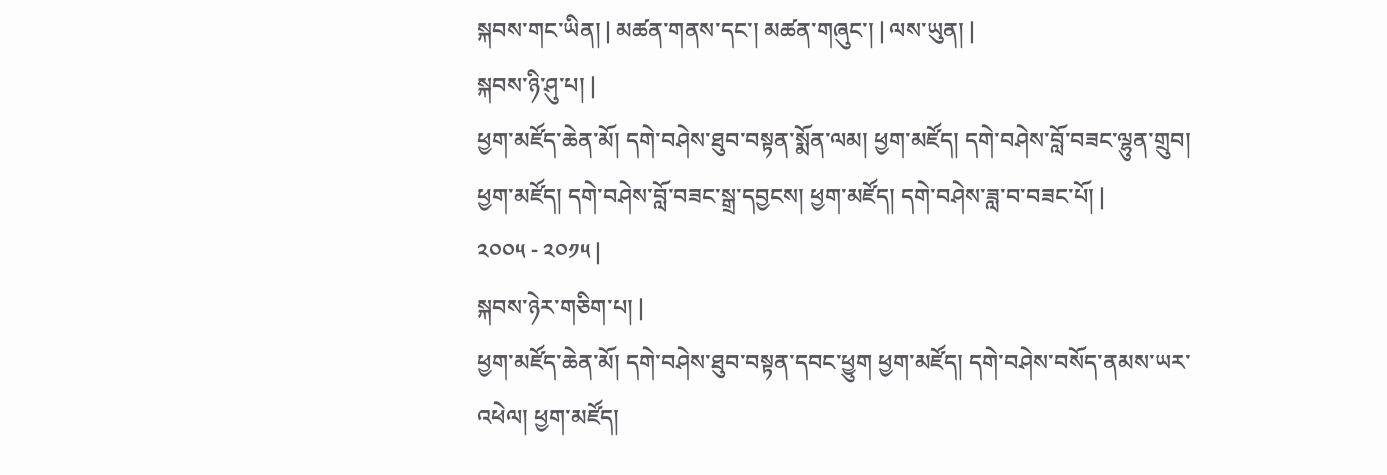སྐབས་གང་ཡིན། | མཚན་གནས་དང་། མཚན་གཞུང་། | ལས་ཡུན། |
སྐབས་ཉི་ཤུ་པ། |
ཕྱག་མཛོད་ཆེན་མོ། དགེ་བཤེས་ཐུབ་བསྟན་སྨོན་ལམ། ཕྱག་མཛོད། དགེ་བཤེས་བློ་བཟང་ལྷུན་གྲུབ། ཕྱག་མཛོད། དགེ་བཤེས་བློ་བཟང་སྒྲ་དབྱངས། ཕྱག་མཛོད། དགེ་བཤེས་ཟླ་བ་བཟང་པོ། |
༢༠༠༥ - ༢༠༡༥ |
སྐབས་ཉེར་གཅིག་པ། |
ཕྱག་མཛོད་ཆེན་མོ། དགེ་བཤེས་ཐུབ་བསྟན་དབང་ཕྱུག ཕྱག་མཛོད། དགེ་བཤེས་བསོད་ནམས་ཡར་འཕེལ། ཕྱག་མཛོད།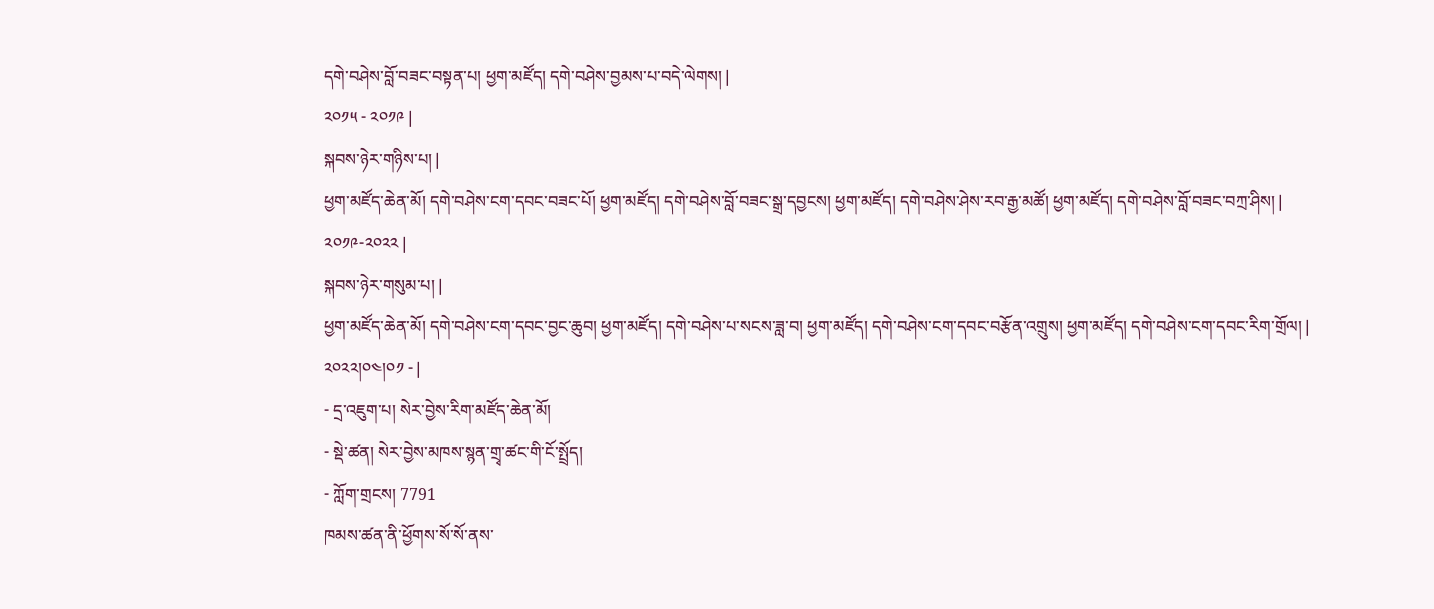དགེ་བཤེས་བློ་བཟང་བསྟན་པ། ཕྱག་མཛོད། དགེ་བཤེས་བྱམས་པ་བདེ་ལེགས། |
༢༠༡༥ - ༢༠༡༩ |
སྐབས་ཉེར་གཉིས་པ། |
ཕྱག་མཛོད་ཆེན་མོ། དགེ་བཤེས་ངག་དབང་བཟང་པོ། ཕྱག་མཛོད། དགེ་བཤེས་བློ་བཟང་སྒྲ་དབྱངས། ཕྱག་མཛོད། དགེ་བཤེས་ཤེས་རབ་རྒྱ་མཚོ། ཕྱག་མཛོད། དགེ་བཤེས་བློ་བཟང་བཀྲ་ཤིས། |
༢༠༡༩-༢༠༢༢ |
སྐབས་ཉེར་གསུམ་པ། |
ཕྱག་མཛོད་ཆེན་མོ། དགེ་བཤེས་ངག་དབང་བྱང་ཆུབ། ཕྱག་མཛོད། དགེ་བཤེས་པ་སངས་ཟླ་བ། ཕྱག་མཛོད། དགེ་བཤེས་ངག་དབང་བརྩོན་འགྲུས། ཕྱག་མཛོད། དགེ་བཤེས་ངག་དབང་རིག་གྲོལ། |
༢༠༢༢།༠༤།༠༡ - |
- དྲ་འཇུག་པ། སེར་བྱེས་རིག་མཛོད་ཆེན་མོ།
- སྡེ་ཚན། སེར་བྱེས་མཁས་སྙན་གྲྭ་ཚང་གི་ངོ་སྤྲོད།
- ཀློག་གྲངས། 7791
ཁམས་ཚན་ནི་ཕྱོགས་སོ་སོ་ནས་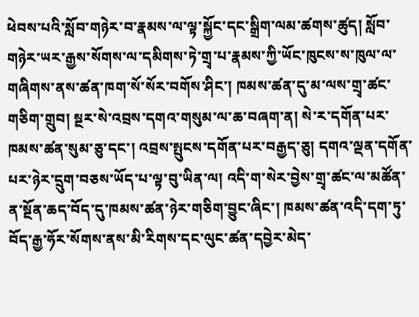ཕེབས་པའི་སློབ་གཉེར་བ་རྣམས་ལ་ལྟ་སྐྱོང་དང་སྒྲིག་ལམ་ཚགས་ཚུད། སློབ་གཉེར་ཡར་རྒྱས་སོགས་ལ་དམིགས་ཏེ་གྲྭ་པ་རྣམས་ཀྱི་ཡོང་ཁུངས་ས་ཁུལ་ལ་གཞིགས་ནས་ཚན་ཁག་སོ་སོར་བགོས་ཤིང་། ཁམས་ཚན་དུ་མ་ལས་གྲྭ་ཚང་གཅིག་གྲུབ། སྔར་སེ་འབྲས་དགའ་གསུམ་ལ་ཆ་བཞག་ན། སེ་ར་དགོན་པར་ཁམས་ཚན་སུམ་ཅུ་དང་། འབྲས་སྤུངས་དགོན་པར་བརྒྱད་ཅུ། དགའ་ལྡན་དགོན་པར་ཉེར་དྲུག་བཅས་ཡོད་པ་ལྟ་བུ་ཡིན་ལ། འདི་ག་སེར་བྱེས་གྲྭ་ཚང་ལ་མཚོན་ན་སྔོན་ཆད་བོད་དུ་ཁམས་ཚན་ཉེར་གཅིག་བྱུང་ཞིང་། ཁམས་ཚན་འདི་དག་ཏུ་བོད་རྒྱ་ཧོར་སོགས་ནས་མི་རིགས་དང་ལུང་ཚན་དབྱེར་མེད་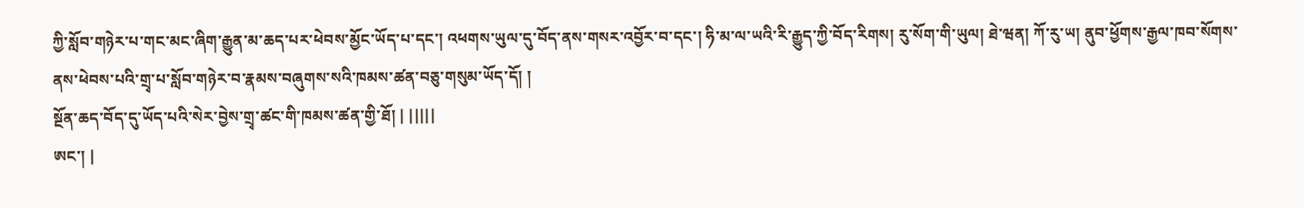ཀྱི་སློབ་གཉེར་པ་གང་མང་ཞིག་རྒྱུན་མ་ཆད་པར་ཕེབས་མྱོང་ཡོད་པ་དང་། འཕགས་ཡུལ་དུ་བོད་ནས་གསར་འབྱོར་བ་དང་། ཧི་མ་ལ་ཡའི་རི་རྒྱུད་ཀྱི་བོད་རིགས། རུ་སོག་གི་ཡུལ། ཐེ་ཝན། ཀོ་རུ་ཡ། ནུབ་ཕྱོགས་རྒྱལ་ཁབ་སོགས་ནས་ཕེབས་པའི་གྲྭ་པ་སློབ་གཉེར་བ་རྣམས་བཞུགས་སའི་ཁམས་ཚན་བཅུ་གསུམ་ཡོད་དོ། །
སྔོན་ཆད་བོད་དུ་ཡོད་པའི་སེར་བྱེས་གྲྭ་ཚང་གི་ཁམས་ཚན་གྱི་ཐོ། | |||||
ཨང་། |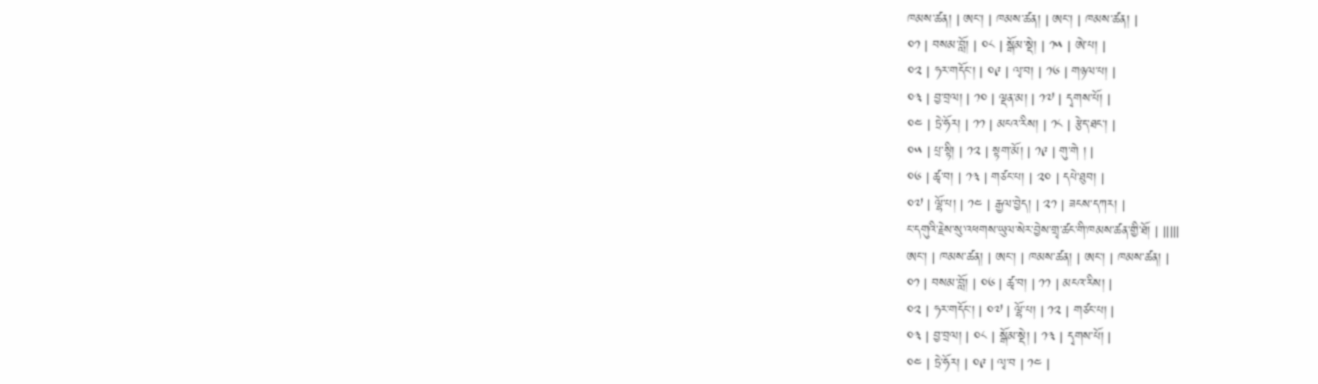ཁམས་ཚན། | ཨང་། | ཁམས་ཚན། | ཨང་། | ཁམས་ཚན། |
༠༡ | བསམ་བློ། | ༠༨ | སྒོམ་སྡེ། | ༡༥ | ཨེ་པ། |
༠༢ | ཧར་གདོང་། | ༠༩ | ལྭ་བ། | ༡༦ | གཉལ་པ། |
༠༣ | བྱ་བྲལ། | ༡༠ | ལྡན་མ། | ༡༧ | དྭགས་པོ། |
༠༤ | ཏྲེ་ཧོར། | ༡༡ | མངའ་རིས། | ༡༨ | རྩེད་ཐང་། |
༠༥ | པྲ་སྟི། | ༡༢ | སྟག་མོ། | ༡༩ | གུ་གེ ། |
༠༦ | ཚྭ་བ། | ༡༣ | གཙང་པ། | ༢༠ | དཔེ་ཐུབ། |
༠༧ | ལྷོ་པ། | ༡༤ | རྒྱལ་བྱེད། | ༢༡ | ཟངས་དཀར། |
ང་དགུའི་རྗེས་སུ་འཕགས་ཡུལ་སེར་བྱེས་གྲྭ་ཚང་གི་ཁམས་ཚན་གྱི་ཐོ། | |||||
ཨང་། | ཁམས་ཚན། | ཨང་། | ཁམས་ཚན། | ཨང་། | ཁམས་ཚན། |
༠༡ | བསམ་བློ། | ༠༦ | ཚྭ་བ། | ༡༡ | མངའ་རིས། |
༠༢ | ཧར་གདོང་། | ༠༧ | ལྷོ་པ། | ༡༢ | གཙང་པ། |
༠༣ | བྱ་བྲལ། | ༠༨ | སྒོམ་སྡེ། | ༡༣ | དྭགས་པོ། |
༠༤ | ཏྲེ་ཧོར། | ༠༩ | ལྭ་བ | ༡༤ |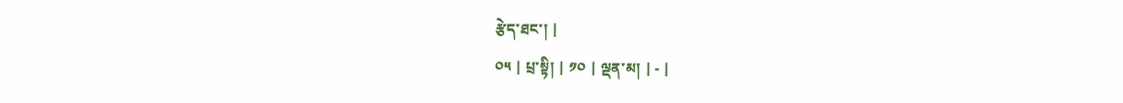རྩེད་ཐང་། |
༠༥ | པྲ་སྟི། | ༡༠ | ལྡན་མ། | - |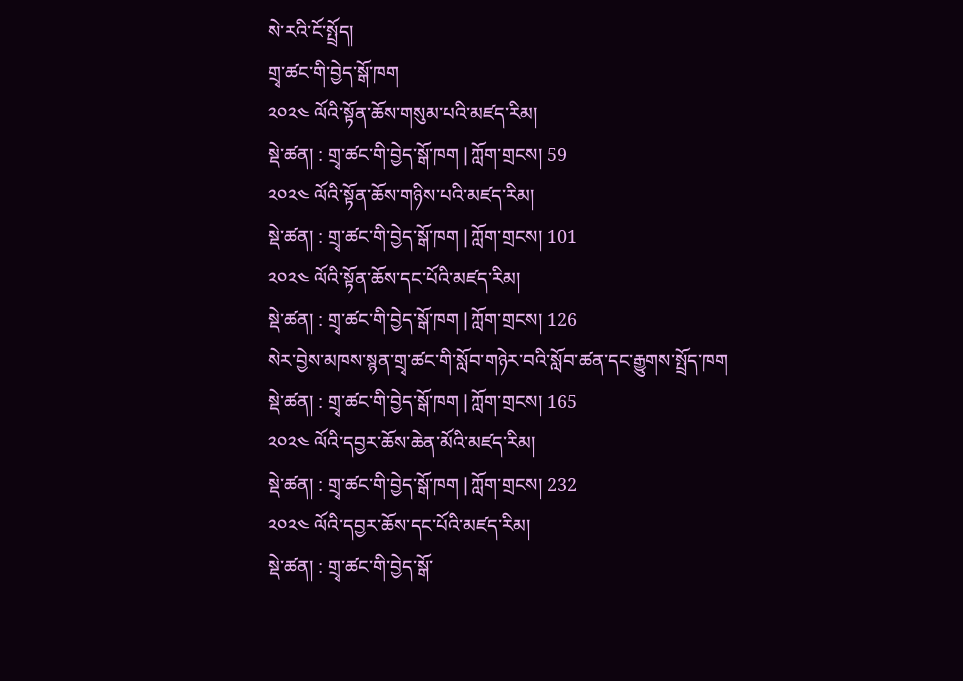སེ་རའི་ངོ་སྤྲོད།
གྲྭ་ཚང་གི་བྱེད་སྒོ་ཁག
༢༠༢༤ ལོའི་སྟོན་ཆོས་གསུམ་པའི་མཛད་རིམ།
སྡེ་ཚན། : གྲྭ་ཚང་གི་བྱེད་སྒོ་ཁག | ཀློག་གྲངས། 59
༢༠༢༤ ལོའི་སྟོན་ཆོས་གཉིས་པའི་མཛད་རིམ།
སྡེ་ཚན། : གྲྭ་ཚང་གི་བྱེད་སྒོ་ཁག | ཀློག་གྲངས། 101
༢༠༢༤ ལོའི་སྟོན་ཆོས་དང་པོའི་མཛད་རིམ།
སྡེ་ཚན། : གྲྭ་ཚང་གི་བྱེད་སྒོ་ཁག | ཀློག་གྲངས། 126
སེར་བྱེས་མཁས་སྙན་གྲྭ་ཚང་གི་སློབ་གཉེར་བའི་སློབ་ཚན་དང་རྒྱུགས་སྤྲོད་ཁག
སྡེ་ཚན། : གྲྭ་ཚང་གི་བྱེད་སྒོ་ཁག | ཀློག་གྲངས། 165
༢༠༢༤ ལོའི་དབྱར་ཆོས་ཆེན་མོའི་མཛད་རིམ།
སྡེ་ཚན། : གྲྭ་ཚང་གི་བྱེད་སྒོ་ཁག | ཀློག་གྲངས། 232
༢༠༢༤ ལོའི་དབྱར་ཆོས་དང་པོའི་མཛད་རིམ།
སྡེ་ཚན། : གྲྭ་ཚང་གི་བྱེད་སྒོ་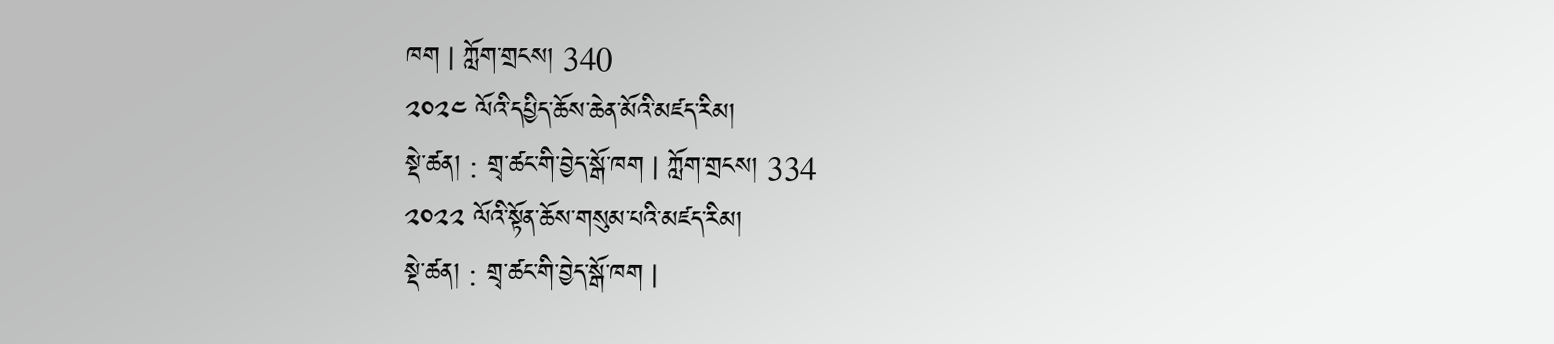ཁག | ཀློག་གྲངས། 340
༢༠༢༤ ལོའི་དཔྱིད་ཆོས་ཆེན་མོའི་མཛད་རིམ།
སྡེ་ཚན། : གྲྭ་ཚང་གི་བྱེད་སྒོ་ཁག | ཀློག་གྲངས། 334
༢༠༢༢ ལོའི་སྟོན་ཆོས་གསུམ་པའི་མཛད་རིམ།
སྡེ་ཚན། : གྲྭ་ཚང་གི་བྱེད་སྒོ་ཁག |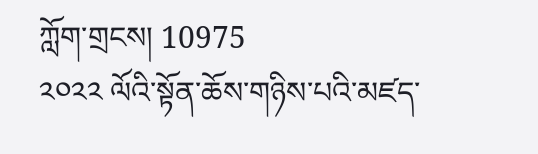ཀློག་གྲངས། 10975
༢༠༢༢ ལོའི་སྟོན་ཆོས་གཉིས་པའི་མཛད་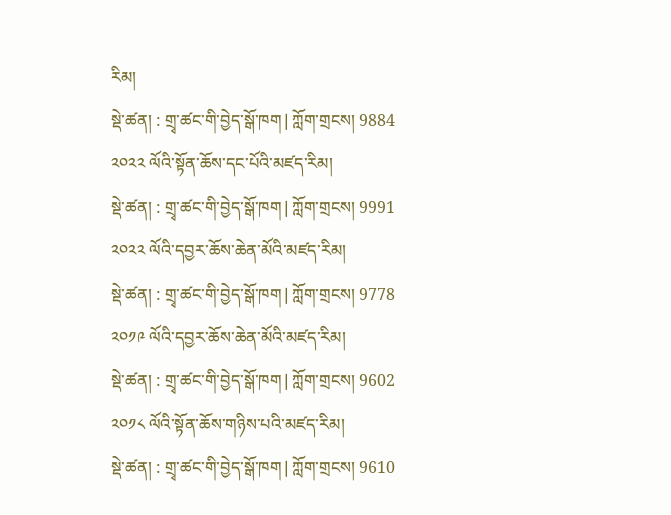རིམ།
སྡེ་ཚན། : གྲྭ་ཚང་གི་བྱེད་སྒོ་ཁག | ཀློག་གྲངས། 9884
༢༠༢༢ ལོའི་སྟོན་ཆོས་དང་པོའི་མཛད་རིམ།
སྡེ་ཚན། : གྲྭ་ཚང་གི་བྱེད་སྒོ་ཁག | ཀློག་གྲངས། 9991
༢༠༢༢ ལོའི་དབྱར་ཆོས་ཆེན་མོའི་མཛད་རིམ།
སྡེ་ཚན། : གྲྭ་ཚང་གི་བྱེད་སྒོ་ཁག | ཀློག་གྲངས། 9778
༢༠༡༩ ལོའི་དབྱར་ཆོས་ཆེན་མོའི་མཛད་རིམ།
སྡེ་ཚན། : གྲྭ་ཚང་གི་བྱེད་སྒོ་ཁག | ཀློག་གྲངས། 9602
༢༠༡༨ ལོའི་སྟོན་ཆོས་གཉིས་པའི་མཛད་རིམ།
སྡེ་ཚན། : གྲྭ་ཚང་གི་བྱེད་སྒོ་ཁག | ཀློག་གྲངས། 9610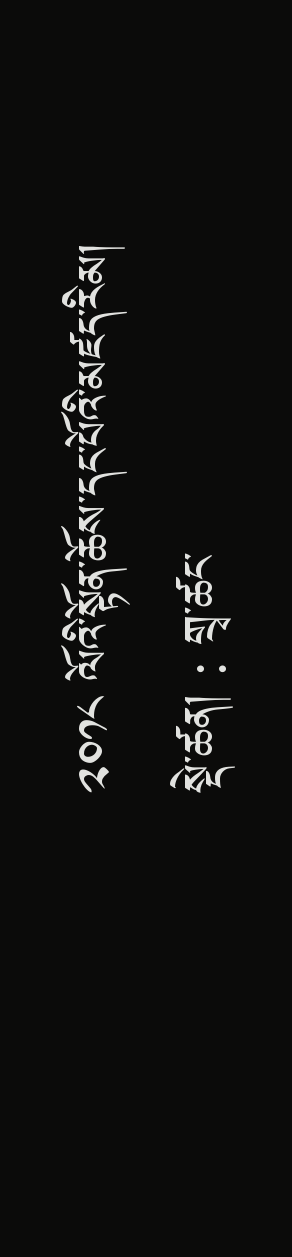༢༠༡༨ ལོའི་སྟོན་ཆོས་དང་པོའི་མཛད་རིམ།
སྡེ་ཚན། : གྲྭ་ཚང་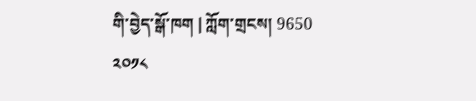གི་བྱེད་སྒོ་ཁག | ཀློག་གྲངས། 9650
༢༠༡༨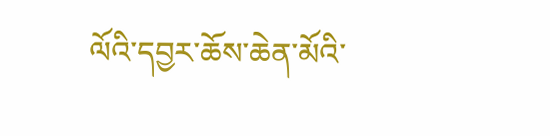ལོའི་དབྱར་ཆོས་ཆེན་མོའི་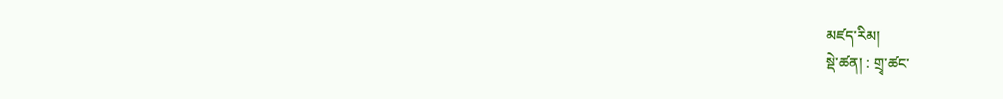མཛད་རིམ།
སྡེ་ཚན། : གྲྭ་ཚང་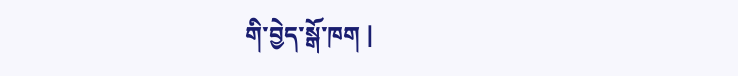གི་བྱེད་སྒོ་ཁག |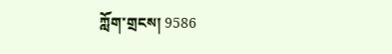ཀློག་གྲངས། 9586